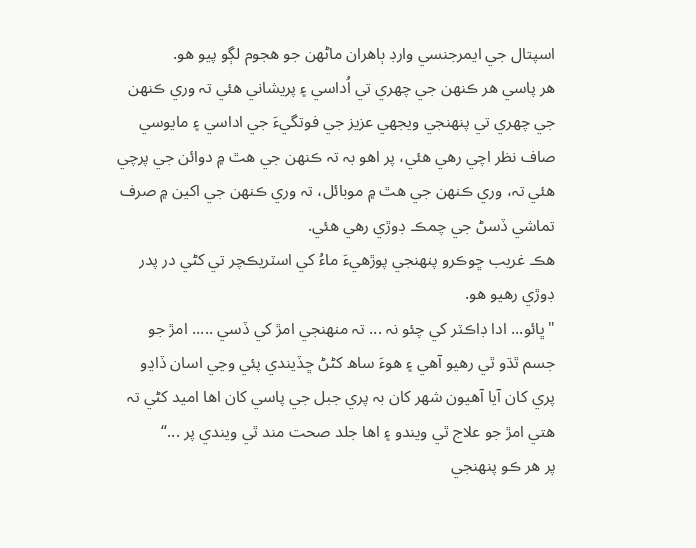اسپتال جي ايمرجنسي وارڊ ٻاهران ماڻهن جو هجوم لڳو پيو هو.
هر پاسي هر ڪنهن جي چهري تي اُداسي ۽ پريشاني هئي تہ وري ڪنھن جي چھري تي پنهنجي ويجهي عزيز جي فوتگيءَ جي اداسي ۽ مايوسي صاف نظر اچي رهي هئي، پر اهو بہ تہ ڪنهن جي هٿ ۾ دوائن جي پرچي هئي تہ، وري ڪنهن جي هٿ ۾ موبائل، تہ وري ڪنهن جي اکين ۾ صرف تماشي ڏسڻ جي چمڪ ڊوڙي رهي هئي.
هڪ غريب ڇوڪرو پنهنجي پوڙهيءَ ماءُ کي اسٽريڪچر تي کڻي در پدر ڊوڙي رهيو هو.
"ڀائو... ادا ڊاڪٽر کي چئو نہ ... تہ منهنجي امڙ کي ڏسي ..... امڙ جو جسم ٿڌو ٿي رهيو آهي ۽ هوءَ ساھ کڻڻ ڇڏيندي پئي وڃي اسان ڏاڍو پري کان آيا آهيون شهر کان بہ پري جبل جي پاسي کان اها اميد کڻي تہ هتي امڙ جو علاج ٿي ويندو ۽ اها جلد صحت مند ٿي ويندي پر ...“
پر هر ڪو پنهنجي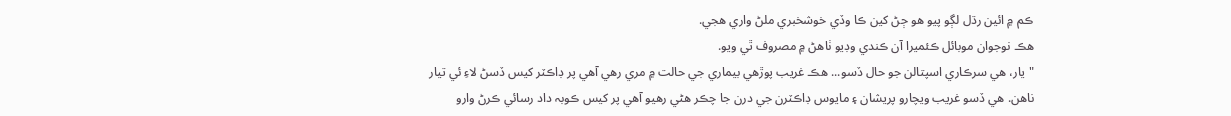ڪم ۾ ائين رڌل لڳو پيو هو ڄڻ کين ڪا وڏي خوشخبري ملڻ واري هجي.
هڪ نوجوان موبائل ڪئميرا آن ڪندي وڊيو ٺاهڻ ۾ مصروف ٿي ويو.
"يار، هي سرڪاري اسپتالن جو حال ڏسو... هڪ غريب پوڙهي بيماري جي حالت ۾ مري رهي آهي پر ڊاڪٽر کيس ڏسڻ لاءِ ئي تيار ناهن. هي ڏسو غريب ويچارو پريشان ۽ مايوس ڊاڪٽرن جي درن جا چڪر هڻي رهيو آهي پر کيس ڪوبہ داد رسائي ڪرڻ وارو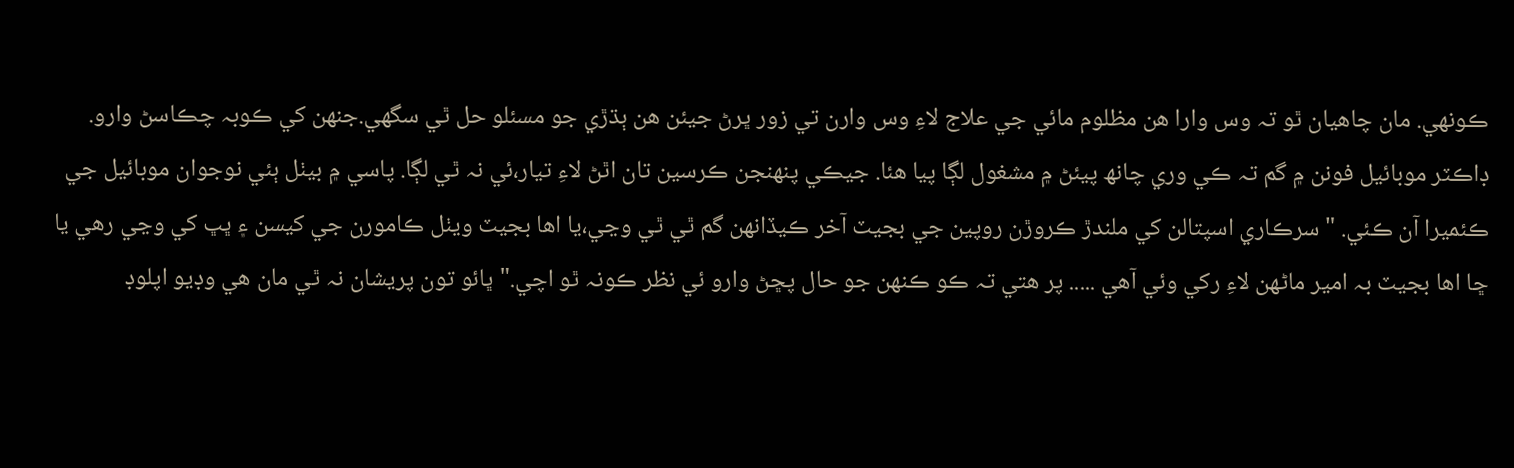ڪونهي. مان چاهيان ٿو تہ وس وارا هن مظلوم مائي جي علاج لاءِ وس وارن تي زور ڀرڻ جيئن هن ٻڌڙي جو مسئلو حل ٿي سگهي.جنهن کي ڪوبہ چڪاسڻ وارو. ڊاڪٽر موبائيل فونن ۾ گم تہ ڪي وري چانھ پيئڻ ۾ مشغول لڳا پيا هئا. جيڪي پنهنجن ڪرسين تان اٿڻ لاءِ تيار،ئي نہ ٿي لڳا. پاسي ۾ بيٺل ٻئي نوجوان موبائيل جي ڪئميرا آن ڪئي. "سرڪاري اسپتالن کي ملندڙ ڪروڙن روپين جي بجيٽ آخر ڪيڏانهن گم ٿي ٿي وڃي،يا اها بجيٽ ويٺل ڪامورن جي کيسن ۽ ڀڀ کي وڃي رهي يا ڇا اها بجيٽ بہ امير ماڻهن لاءِ رکي وئي آهي ..... پر هتي تہ ڪو ڪنهن جو حال پڇڻ وارو ئي نظر ڪونہ ٿو اچي." ڀائو تون پريشان نہ ٿي مان هي وڊيو اپلوڊ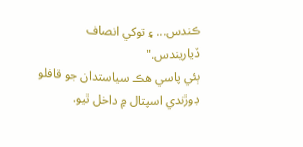ڪندس... ۽ توکي انصاف ڏياريندس."
ٻئي پاسي هڪ سياستدان جو قافلو ڊوڙندي اسپتال ۾ داخل ٿيو.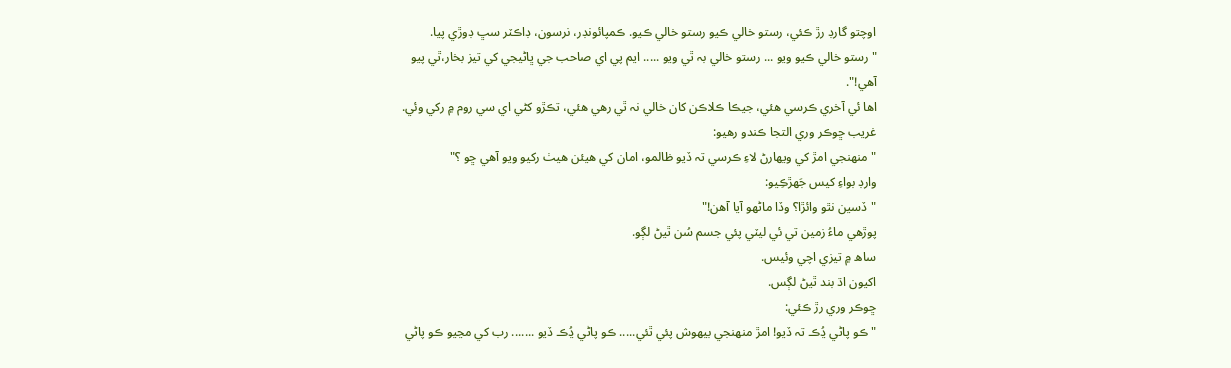اوچتو گارڊ رڙ ڪئي، رستو خالي ڪيو رستو خالي ڪيو. ڪمپائونڊر، نرسون، ڊاڪٽر سڀ ڊوڙي پيا.
"رستو خالي ڪيو ويو ... رستو خالي بہ ٿي ويو ..... ايم پي اي صاحب جي ڀاڻيجي کي تيز بخار،ٿي پيو آهي!".
اها ئي آخري ڪرسي هئي، جيڪا ڪلاڪن کان خالي نہ ٿي رهي هئي، تڪڙو کڻي اي سي روم ۾ رکي وئي.
غريب ڇوڪر وري التجا ڪندو رهيو:
"منهنجي امڙ کي ويهارڻ لاءِ ڪرسي تہ ڏيو ظالمو، امان کي هيئن هيٺ رکيو ويو آهي ڇو ؟"
وارڊ بواءِ کيس جَهڙڪِيو:
"ڏسين نٿو وائڙا؟ وڏا ماڻهو آيا آهن!"
پوڙهي ماءُ زمين تي ئي ليٽي پئي جسم سُن ٿيڻ لڳو.
ساھ ۾ تيزي اچي وئيس.
اکيون اڌ بند ٿيڻ لڳس.
ڇوڪر وري رڙ ڪئي:
"ڪو پاڻي ڍُڪ تہ ڏيو! امڙ منهنجي بيهوش پئي ٿئي..... ڪو پاڻي ڍُڪ ڏيو ....... رب کي مڃيو ڪو پاڻي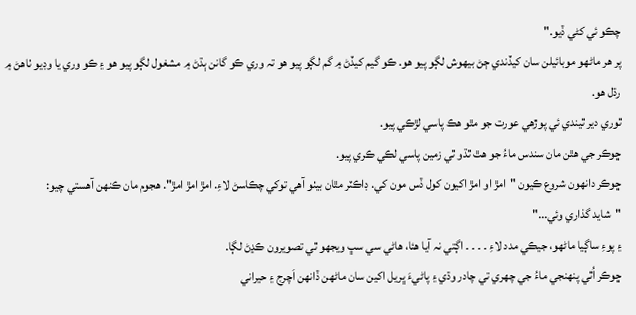چڪو ئي کڻي ڏيو."
پر هر ماڻهو موبائيلن سان کيڏندي ڄڻ بيهوش لڳو پيو هو. ڪو گيم کيڏڻ ۾ گم لڳو پيو هو تہ وري ڪو گانن ٻڌڻ ۾ مشغول لڳو پيو هو ۽ ڪو وري يا وڊيو ٺاهڻ ۾ رڌل هو.
ٿوري دير ٿيندي ئي پوڙهي عورت جو مٿو هڪ پاسي لڙڪي پيو.
ڇوڪر جي هٿن مان سندس ماءُ جو هٿ ٿڌو ٿي زمين پاسي لڪي ڪري پيو.
ڇوڪر دانهون شروع ڪيون "امڙ او امڙ اکيون کول ڏس مون کي. ڊاڪٽر مٿان بيٺو آهي توکي چڪاسڻ لاءِ. امڙ امڙ امڙ". هجوم مان ڪنهن آهستي چيو:
"شايد گذاري وئي..."
۽ پوءِ ساڳيا ماڻهو، جيڪي مدد لاءِ ۔ ۔ ۔ ۔ اڳتي نہ آيا هئا، هاڻي سي سڀ ويجهو ٿي تصويرون ڪڍڻ لڳا.
ڇوڪر اُٿي پنهنجي ماءُ جي چهري تي چادر وڌي ۽ پاڻيءَ ڀريل اکين سان ماڻهن ڏانهن اَچرج ۽ حيراني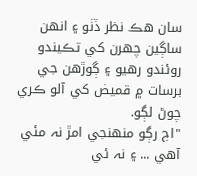سان هڪ نظر ڏٺو ۽ انهن ساڳين چهرن کي تڪيندو روئندو رهيو ۽ ڳوڙهن جي برسات ۾ قميض کي آلو ڪري چوڻ لڳو.
"اڄ رڳو منهنجي امڙ نہ مئي آهي ... ۽ نہ ئي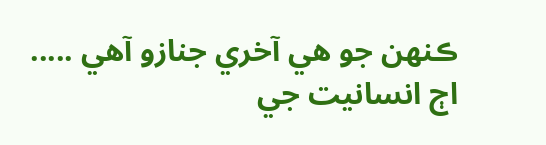ڪنهن جو هي آخري جنازو آهي .....
اڄ انسانيت جي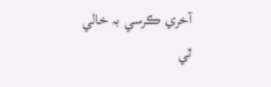آخري ڪرسي بہ خالي ٿي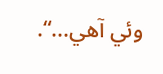وئي آهي...“.